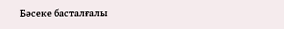Бәсеке басталғалы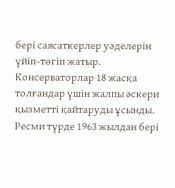бері саясаткерлер уәделерін үйіп-төгіп жатыр. Консерваторлар 18 жасқа толғандар үшін жалпы әскери қызметті қайтаруды ұсынды. Ресми түрде 1963 жылдан бері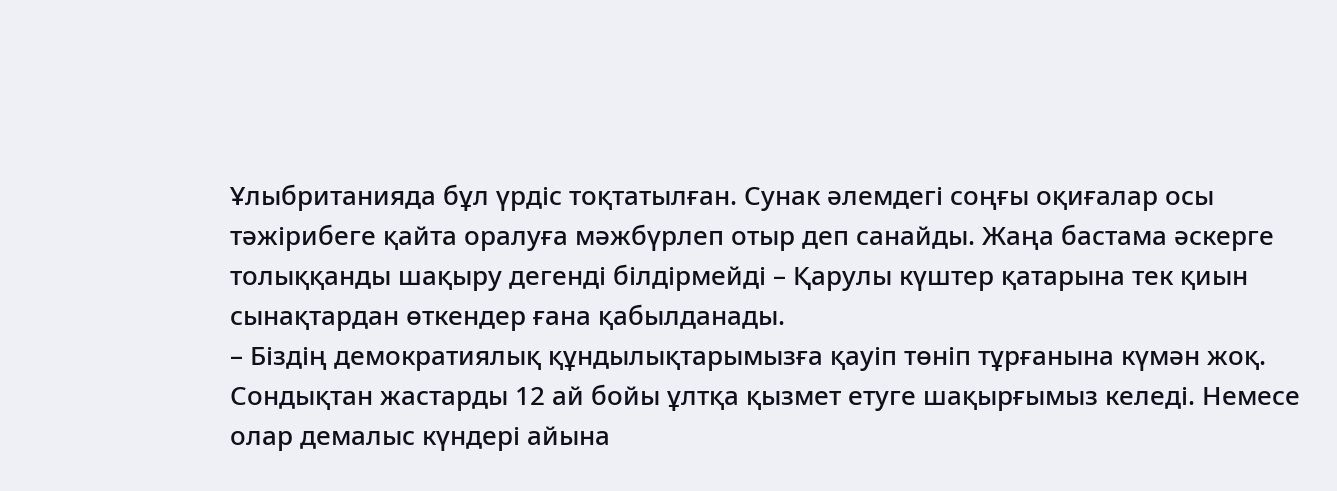Ұлыбританияда бұл үрдіс тоқтатылған. Сунак әлемдегі соңғы оқиғалар осы тәжірибеге қайта оралуға мәжбүрлеп отыр деп санайды. Жаңа бастама әскерге толыққанды шақыру дегенді білдірмейді – Қарулы күштер қатарына тек қиын сынақтардан өткендер ғана қабылданады.
– Біздің демократиялық құндылықтарымызға қауіп төніп тұрғанына күмән жоқ. Сондықтан жастарды 12 ай бойы ұлтқа қызмет етуге шақырғымыз келеді. Немесе олар демалыс күндері айына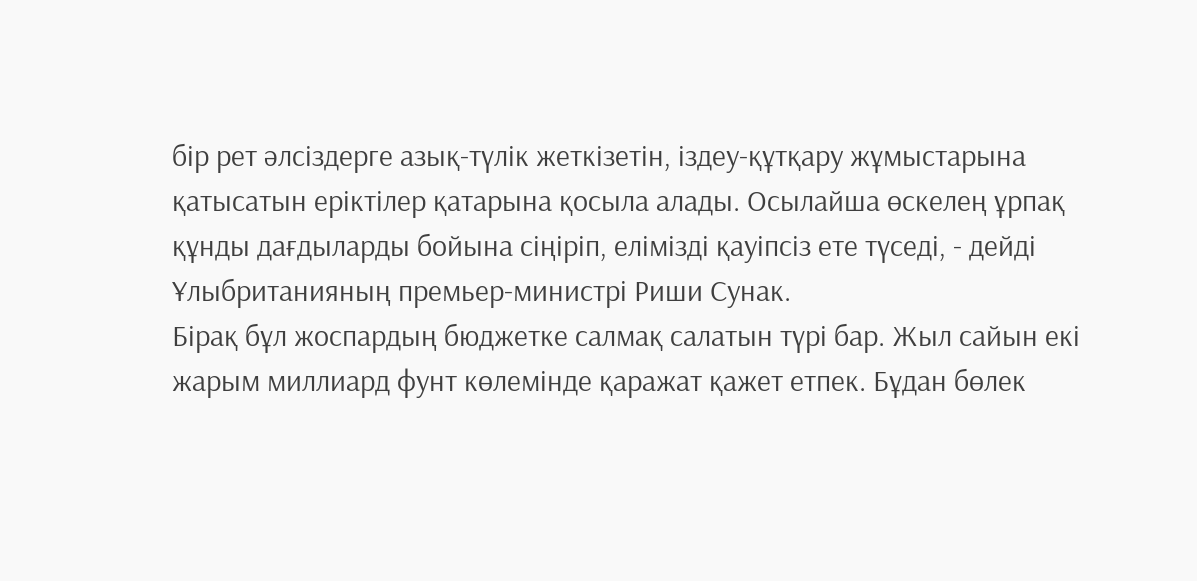бір рет әлсіздерге азық-түлік жеткізетін, іздеу-құтқару жұмыстарына қатысатын еріктілер қатарына қосыла алады. Осылайша өскелең ұрпақ құнды дағдыларды бойына сіңіріп, елімізді қауіпсіз ете түседі, - дейді Ұлыбританияның премьер-министрі Риши Сунак.
Бірақ бұл жоспардың бюджетке салмақ салатын түрі бар. Жыл сайын екі жарым миллиард фунт көлемінде қаражат қажет етпек. Бұдан бөлек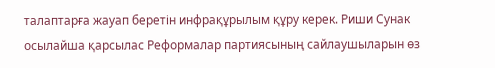талаптарға жауап беретін инфрақұрылым құру керек. Риши Сунак осылайша қарсылас Реформалар партиясының сайлаушыларын өз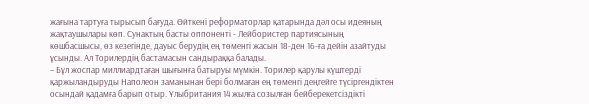жағына тартуға тырысып бағуда. Өйткені реформаторлар қатарында дәл осы идеяның жақтаушылары көп. Сунактың басты оппоненті - Лейбористер партиясының көшбасшысы, өз кезегінде, дауыс берудің ең төменгі жасын 18-ден 16-ға дейін азайтуды ұсынды. Ал Торилердің бастамасын сандыраққа балады.
– Бұл жоспар миллиардтаған шығынға батыруы мүмкін. Торилер қарулы күштерді қаржыландыруды Наполеон заманынан бері болмаған ең төменгі деңгейге түсіргендіктен осындай қадамға барып отыр. Ұлыбритания 14 жылға созылған бейберекетсіздікті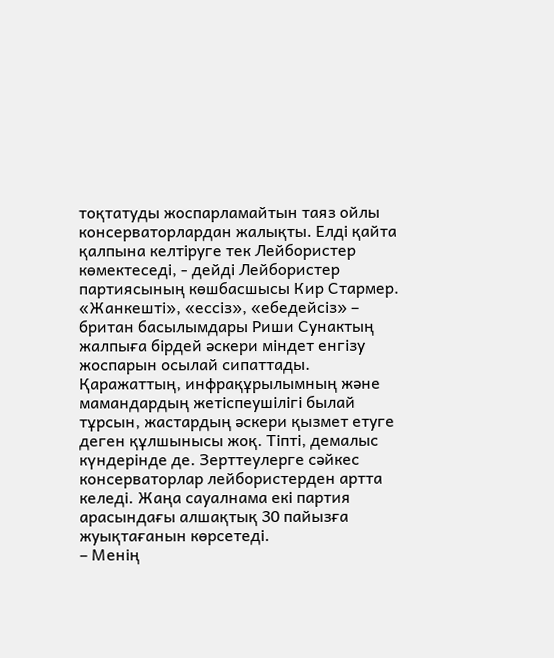тоқтатуды жоспарламайтын таяз ойлы консерваторлардан жалықты. Елді қайта қалпына келтіруге тек Лейбористер көмектеседі, - дейді Лейбористер партиясының көшбасшысы Кир Стармер.
«Жанкешті», «ессіз», «ебедейсіз» – британ басылымдары Риши Сунактың жалпыға бірдей әскери міндет енгізу жоспарын осылай сипаттады. Қаражаттың, инфрақұрылымның және мамандардың жетіспеушілігі былай тұрсын, жастардың әскери қызмет етуге деген құлшынысы жоқ. Тіпті, демалыс күндерінде де. Зерттеулерге сәйкес консерваторлар лейбористерден артта келеді. Жаңа сауалнама екі партия арасындағы алшақтық 30 пайызға жуықтағанын көрсетеді.
– Менің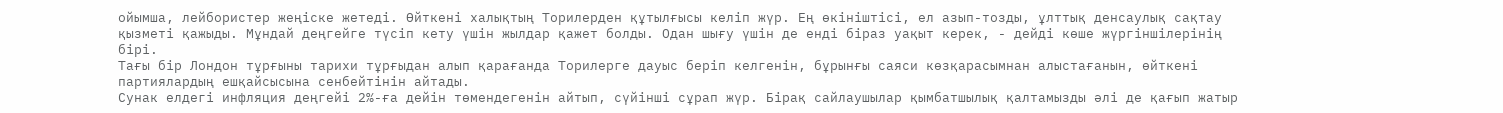ойымша, лейбористер жеңіске жетеді. Өйткені халықтың Торилерден құтылғысы келіп жүр. Ең өкініштісі, ел азып-тозды, ұлттық денсаулық сақтау қызметі қажыды. Мұндай деңгейге түсіп кету үшін жылдар қажет болды. Одан шығу үшін де енді біраз уақыт керек, - дейді көше жүргіншілерінің бірі.
Тағы бір Лондон тұрғыны тарихи тұрғыдан алып қарағанда Торилерге дауыс беріп келгенін, бұрынғы саяси көзқарасымнан алыстағанын, өйткені партиялардың ешқайсысына сенбейтінін айтады.
Сунак елдегі инфляция деңгейі 2%-ға дейін төмендегенін айтып, сүйінші сұрап жүр. Бірақ сайлаушылар қымбатшылық қалтамызды әлі де қағып жатыр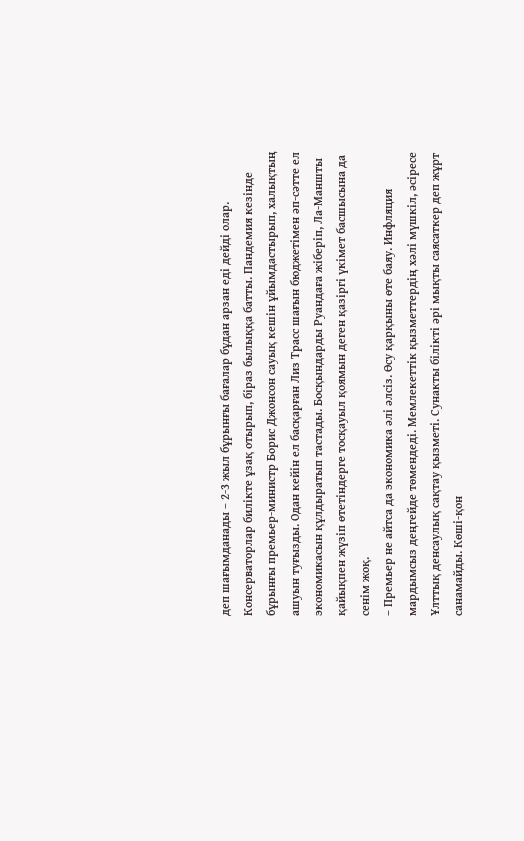деп шағымданады – 2-3 жыл бұрынғы бағалар бұдан арзан еді дейді олар. Консерваторлар билікте ұзақ отырып, біраз былыққа батты. Пандемия кезінде бұрынғы премьер-министр Борис Джонсон сауық кешін ұйымдастырып, халықтың ашуын туғызды. Одан кейін ел басқарған Лиз Трасс шағын бюджетімен әп-сәтте ел экономикасын құлдыратып тастады. Босқындарды Руандаға жіберіп, Ла-Маншты қайықпен жүзіп өтетіндерге тосқауыл қоямын деген қазіргі үкімет басшысына да сенім жоқ.
– Премьер не айтса да экономика әлі әлсіз. Өсу қарқыны өте баяу. Инфляция мардымсыз деңгейде төмендеді. Мемлекеттік қызметтердің хәлі мүшкіл, әсіресе Ұлттық денсаулық сақтау қызметі. Сунакты білікті әрі мықты саясаткер деп жұрт санамайды. Көші-қон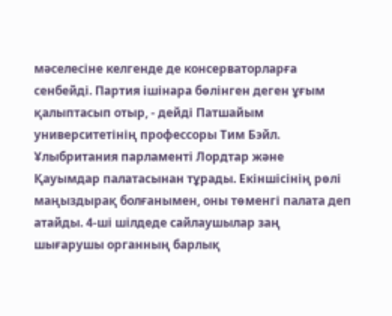мәселесіне келгенде де консерваторларға сенбейді. Партия ішінара бөлінген деген ұғым қалыптасып отыр, - дейді Патшайым университетінің профессоры Тим Бэйл.
Ұлыбритания парламенті Лордтар және Қауымдар палатасынан тұрады. Екіншісінің рөлі маңыздырақ болғанымен, оны төменгі палата деп атайды. 4-ші шілдеде сайлаушылар заң шығарушы органның барлық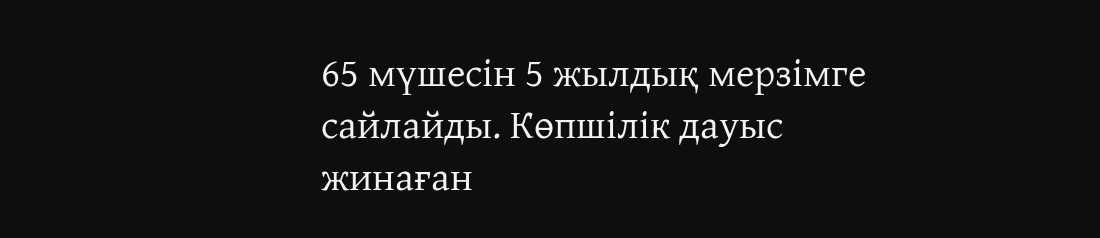65 мүшесін 5 жылдық мерзімге сайлайды. Көпшілік дауыс жинаған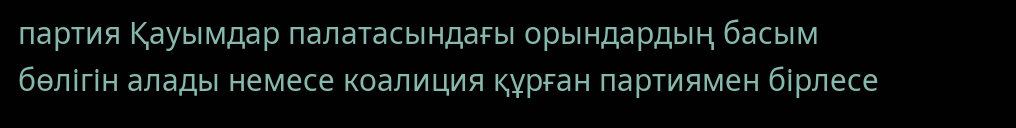партия Қауымдар палатасындағы орындардың басым бөлігін алады немесе коалиция құрған партиямен бірлесе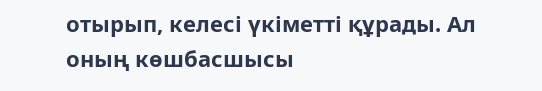отырып, келесі үкіметті құрады. Ал оның көшбасшысы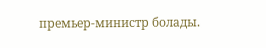премьер-министр болады.